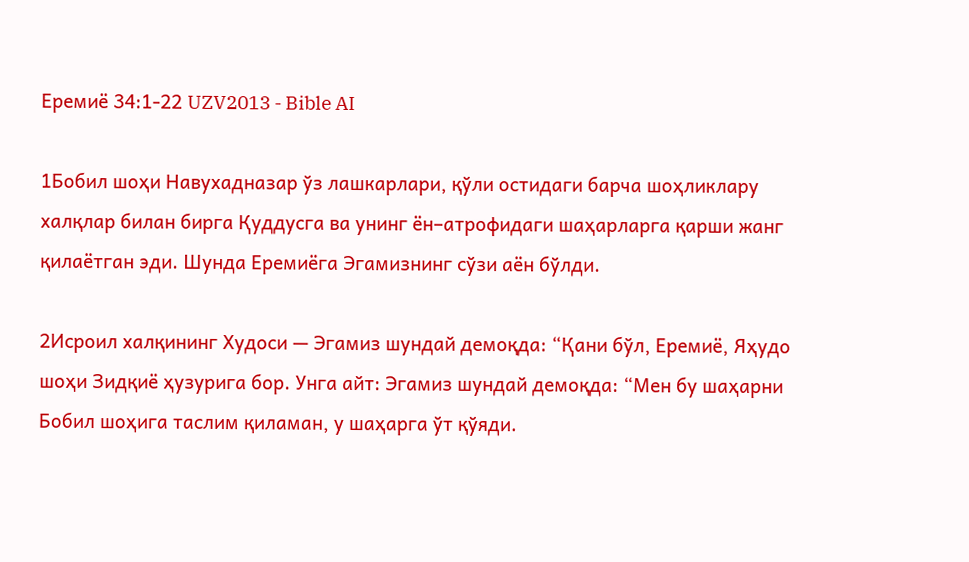Еремиё 34:1-22 UZV2013 - Bible AI

1Бобил шоҳи Навухадназар ўз лашкарлари, қўли остидаги барча шоҳликлару халқлар билан бирга Қуддусга ва унинг ён–атрофидаги шаҳарларга қарши жанг қилаётган эди. Шунда Еремиёга Эгамизнинг сўзи аён бўлди.

2Исроил халқининг Худоси — Эгамиз шундай демоқда: “Қани бўл, Еремиё, Яҳудо шоҳи Зидқиё ҳузурига бор. Унга айт: Эгамиз шундай демоқда: “Мен бу шаҳарни Бобил шоҳига таслим қиламан, у шаҳарга ўт қўяди.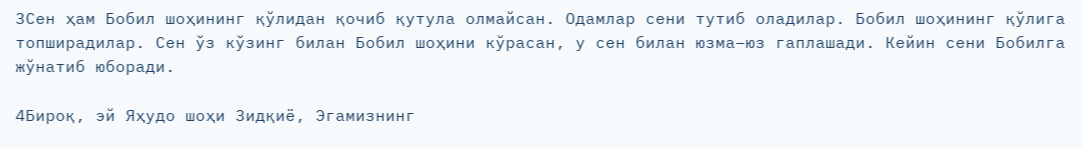3Сен ҳам Бобил шоҳининг қўлидан қочиб қутула олмайсан. Одамлар сени тутиб оладилар. Бобил шоҳининг қўлига топширадилар. Сен ўз кўзинг билан Бобил шоҳини кўрасан, у сен билан юзма–юз гаплашади. Кейин сени Бобилга жўнатиб юборади.

4Бироқ, эй Яҳудо шоҳи Зидқиё, Эгамизнинг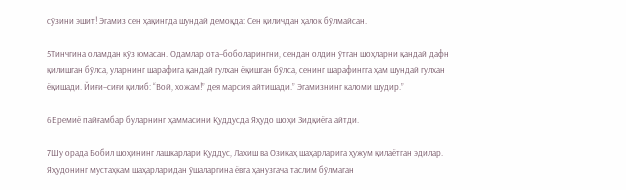сўзини эшит! Эгамиз сен ҳақингда шундай демоқда: Сен қиличдан ҳалок бўлмайсан.

5Тинчгина оламдан кўз юмасан. Одамлар ота–боболарингни, сендан олдин ўтган шоҳларни қандай дафн қилишган бўлса, уларнинг шарафига қандай гулхан ёқишган бўлса, сенинг шарафингга ҳам шундай гулхан ёқишади. Йиғи–сиғи қилиб: “Вой, хожам!” дея марсия айтишади.” Эгамизнинг каломи шудир.”

6Еремиё пайғамбар буларнинг ҳаммасини Қуддусда Яҳудо шоҳи Зидқиёга айтди.

7Шу орада Бобил шоҳининг лашкарлари Қуддус, Лахиш ва Озикаҳ шаҳарларига ҳужум қилаётган эдилар. Яҳудонинг мустаҳкам шаҳарларидан ўшаларгина ёвга ҳанузгача таслим бўлмаган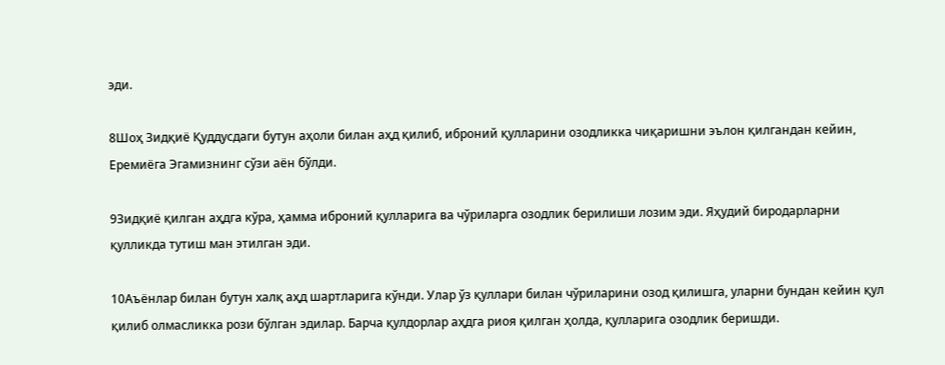эди.

8Шоҳ Зидқиё Қуддусдаги бутун аҳоли билан аҳд қилиб, иброний қулларини озодликка чиқаришни эълон қилгандан кейин, Еремиёга Эгамизнинг сўзи аён бўлди.

9Зидқиё қилган аҳдга кўра, ҳамма иброний қулларига ва чўриларга озодлик берилиши лозим эди. Яҳудий биродарларни қулликда тутиш ман этилган эди.

10Аъёнлар билан бутун халқ аҳд шартларига кўнди. Улар ўз қуллари билан чўриларини озод қилишга, уларни бундан кейин қул қилиб олмасликка рози бўлган эдилар. Барча қулдорлар аҳдга риоя қилган ҳолда, қулларига озодлик беришди.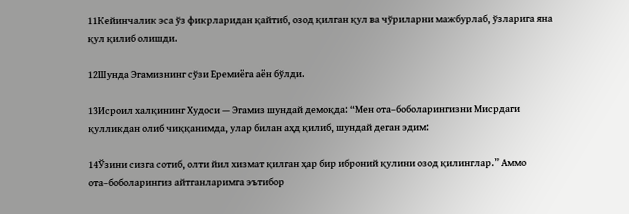11Кейинчалик эса ўз фикрларидан қайтиб, озод қилган қул ва чўриларни мажбурлаб, ўзларига яна қул қилиб олишди.

12Шунда Эгамизнинг сўзи Еремиёга аён бўлди.

13Исроил халқининг Худоси — Эгамиз шундай демоқда: “Мен ота–боболарингизни Мисрдаги қулликдан олиб чиққанимда, улар билан аҳд қилиб, шундай деган эдим:

14Ўзини сизга сотиб, олти йил хизмат қилган ҳар бир иброний қулини озод қилинглар.” Аммо ота–боболарингиз айтганларимга эътибор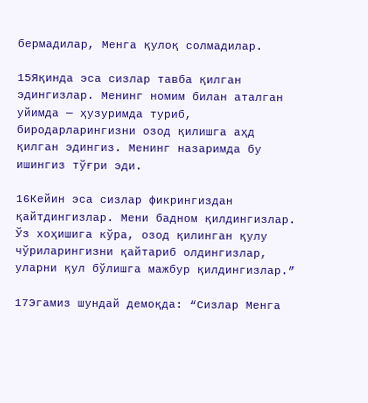бермадилар, Менга қулоқ солмадилар.

15Яқинда эса сизлар тавба қилган эдингизлар. Менинг номим билан аталган уйимда — ҳузуримда туриб, биродарларингизни озод қилишга аҳд қилган эдингиз. Менинг назаримда бу ишингиз тўғри эди.

16Кейин эса сизлар фикрингиздан қайтдингизлар. Мени бадном қилдингизлар. Ўз хоҳишига кўра, озод қилинган қулу чўриларингизни қайтариб олдингизлар, уларни қул бўлишга мажбур қилдингизлар.”

17Эгамиз шундай демоқда: “Сизлар Менга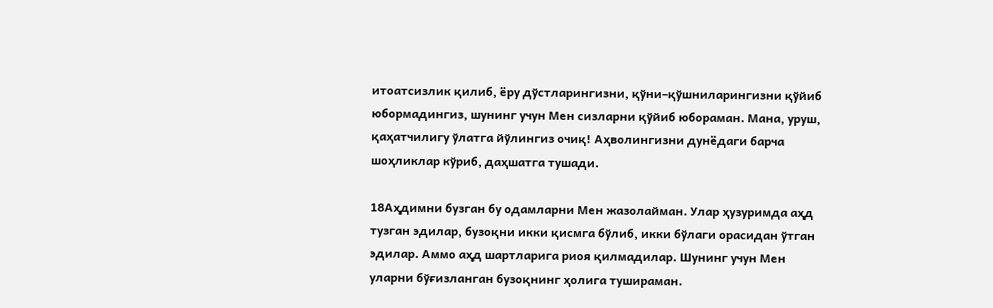итоатсизлик қилиб, ёру дўстларингизни, қўни–қўшниларингизни қўйиб юбормадингиз, шунинг учун Мен сизларни қўйиб юбораман. Мана, уруш, қаҳатчилигу ўлатга йўлингиз очиқ! Аҳволингизни дунёдаги барча шоҳликлар кўриб, даҳшатга тушади.

18Аҳдимни бузган бу одамларни Мен жазолайман. Улар ҳузуримда аҳд тузган эдилар, бузоқни икки қисмга бўлиб, икки бўлаги орасидан ўтган эдилар. Аммо аҳд шартларига риоя қилмадилар. Шунинг учун Мен уларни бўғизланган бузоқнинг ҳолига тушираман.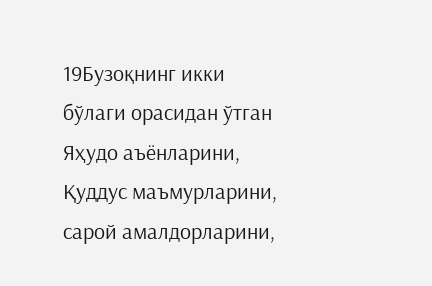19Бузоқнинг икки бўлаги орасидан ўтган Яҳудо аъёнларини, Қуддус маъмурларини, сарой амалдорларини,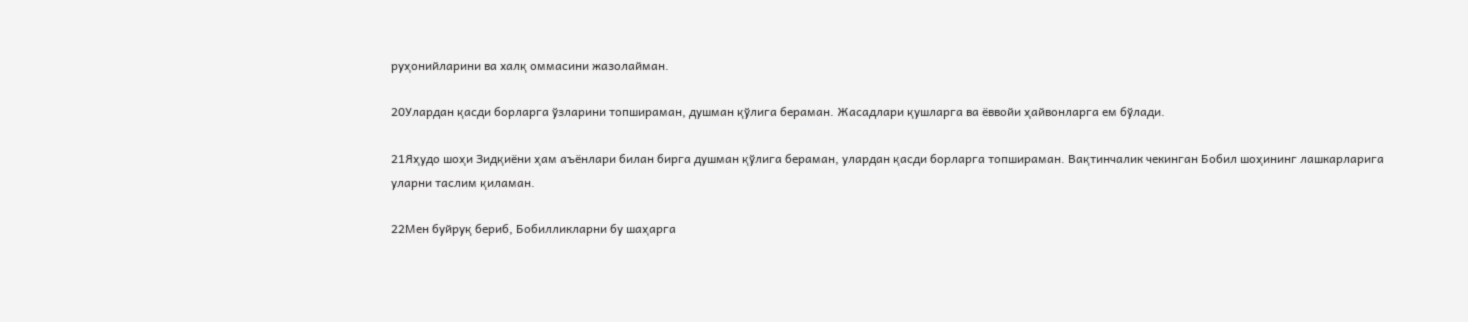руҳонийларини ва халқ оммасини жазолайман.

20Улардан қасди борларга ўзларини топшираман, душман қўлига бераман. Жасадлари қушларга ва ёввойи ҳайвонларга ем бўлади.

21Яҳудо шоҳи Зидқиёни ҳам аъёнлари билан бирга душман қўлига бераман, улардан қасди борларга топшираман. Вақтинчалик чекинган Бобил шоҳининг лашкарларига уларни таслим қиламан.

22Мен буйруқ бериб, Бобилликларни бу шаҳарга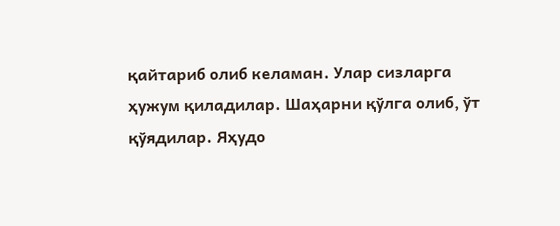қайтариб олиб келаман. Улар сизларга ҳужум қиладилар. Шаҳарни қўлга олиб, ўт қўядилар. Яҳудо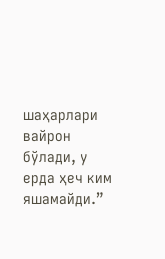шаҳарлари вайрон бўлади, у ерда ҳеч ким яшамайди.”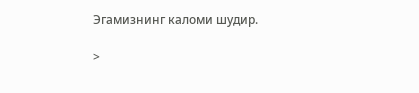Эгамизнинг каломи шудир.

>